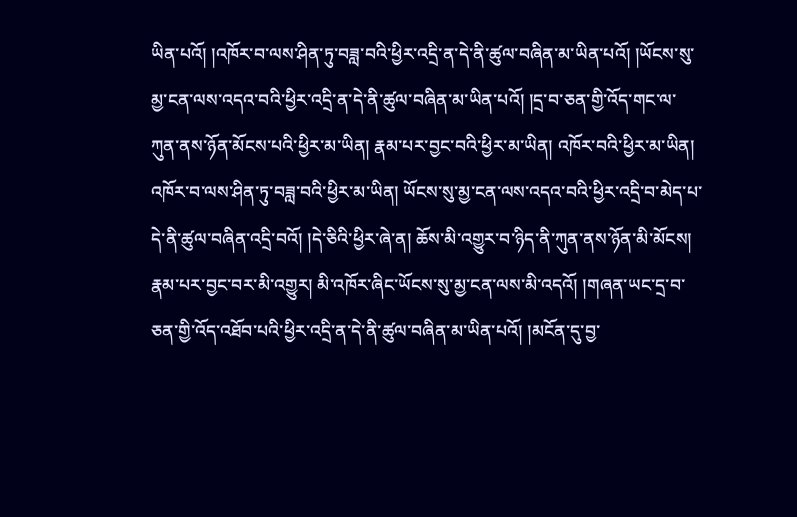ཡིན་པའོ། །འཁོར་བ་ལས་ཤིན་ཏུ་བཟླ་བའི་ཕྱིར་འདྲི་ན་དེ་ནི་ཚུལ་བཞིན་མ་ཡིན་པའོ། །ཡོངས་སུ་མྱ་ངན་ལས་འདའ་བའི་ཕྱིར་འདྲི་ན་དེ་ནི་ཚུལ་བཞིན་མ་ཡིན་པའོ། །དྲ་བ་ཅན་གྱི་འོད་གང་ལ་ཀུན་ནས་ཉོན་མོངས་པའི་ཕྱིར་མ་ཡིན། རྣམ་པར་བྱང་བའི་ཕྱིར་མ་ཡིན། འཁོར་བའི་ཕྱིར་མ་ཡིན། འཁོར་བ་ལས་ཤིན་ཏུ་བཟླ་བའི་ཕྱིར་མ་ཡིན། ཡོངས་སུ་མྱ་ངན་ལས་འདའ་བའི་ཕྱིར་འདྲི་བ་མེད་པ་དེ་ནི་ཚུལ་བཞིན་འདྲི་བའོ། །དེ་ཅིའི་ཕྱིར་ཞེ་ན། ཆོས་མི་འགྱུར་བ་ཉིད་ནི་ཀུན་ནས་ཉོན་མི་མོངས། རྣམ་པར་བྱང་བར་མི་འགྱུར། མི་འཁོར་ཞིང་ཡོངས་སུ་མྱ་ངན་ལས་མི་འདའོ། །གཞན་ཡང་དྲ་བ་ཅན་གྱི་འོད་འཐོབ་པའི་ཕྱིར་འདྲི་ན་དེ་ནི་ཚུལ་བཞིན་མ་ཡིན་པའོ། །མངོན་དུ་བྱ་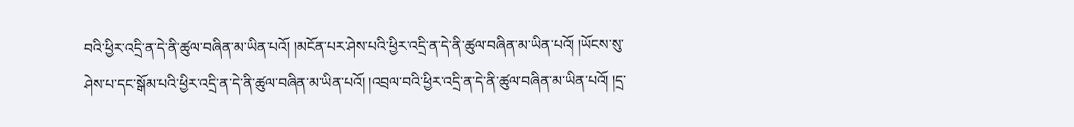བའི་ཕྱིར་འདྲི་ན་དེ་ནི་ཚུལ་བཞིན་མ་ཡིན་པའོ། །མངོན་པར་ཤེས་པའི་ཕྱིར་འདྲི་ན་དེ་ནི་ཚུལ་བཞིན་མ་ཡིན་པའོ། །ཡོངས་སུ་ཤེས་པ་དང་སྒོམ་པའི་ཕྱིར་འདྲི་ན་དེ་ནི་ཚུལ་བཞིན་མ་ཡིན་པའོ། །འབྲལ་བའི་ཕྱིར་འདྲི་ན་དེ་ནི་ཚུལ་བཞིན་མ་ཡིན་པའོ། །དྲ་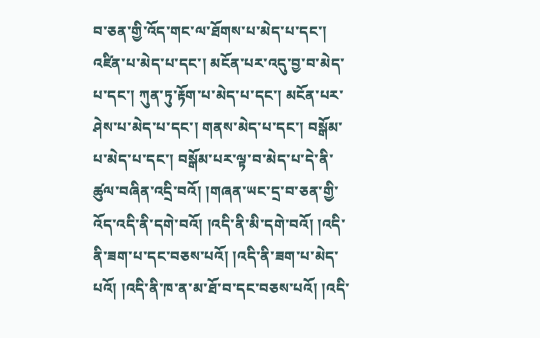བ་ཅན་གྱི་འོད་གང་ལ་ཐོགས་པ་མེད་པ་དང་། འཛིན་པ་མེད་པ་དང་། མངོན་པར་འདུ་བྱ་བ་མེད་པ་དང་། ཀུན་ཏུ་རྟོག་པ་མེད་པ་དང་། མངོན་པར་ཤེས་པ་མེད་པ་དང་། གནས་མེད་པ་དང་། བསྒོམ་པ་མེད་པ་དང་། བསྒོམ་པར་ལྟ་བ་མེད་པ་དེ་ནི་ཚུལ་བཞིན་འདྲི་བའོ། །གཞན་ཡང་དྲ་བ་ཅན་གྱི་འོད་འདི་ནི་དགེ་བའོ། །འདི་ནི་མི་དགེ་བའོ། །འདི་ནི་ཟག་པ་དང་བཅས་པའོ། །འདི་ནི་ཟག་པ་མེད་པའོ། །འདི་ནི་ཁ་ན་མ་ཐོ་བ་དང་བཅས་པའོ། །འདི་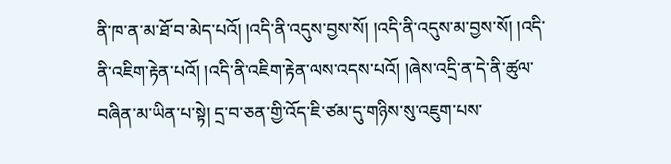ནི་ཁ་ན་མ་ཐོ་བ་མེད་པའོ། །འདི་ནི་འདུས་བྱས་སོ། །འདི་ནི་འདུས་མ་བྱས་སོ། །འདི་ནི་འཇིག་རྟེན་པའོ། །འདི་ནི་འཇིག་རྟེན་ལས་འདས་པའོ། །ཞེས་འདྲི་ན་དེ་ནི་ཚུལ་བཞིན་མ་ཡིན་པ་སྟེ། དྲ་བ་ཅན་གྱི་འོད་ཇི་ཙམ་དུ་གཉིས་སུ་འཇུག་པས་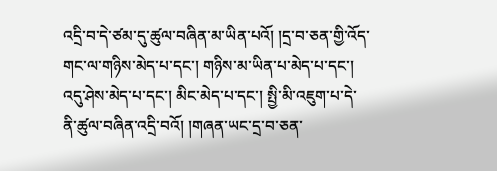འདྲི་བ་དེ་ཙམ་དུ་ཚུལ་བཞིན་མ་ཡིན་པའོ། །དྲ་བ་ཅན་གྱི་འོད་གང་ལ་གཉིས་མེད་པ་དང་། གཉིས་མ་ཡིན་པ་མེད་པ་དང་། འདུ་ཤེས་མེད་པ་དང་། མིང་མེད་པ་དང་། སྤྱི་མི་འཇུག་པ་དེ་ནི་ཚུལ་བཞིན་འདྲི་བའོ། །གཞན་ཡང་དྲ་བ་ཅན་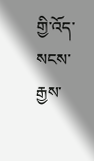གྱི་འོད་སངས་རྒྱས་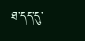ཐ་དད་དུ་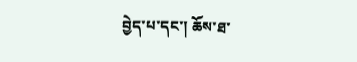བྱེད་པ་དང་། ཆོས་ཐ་